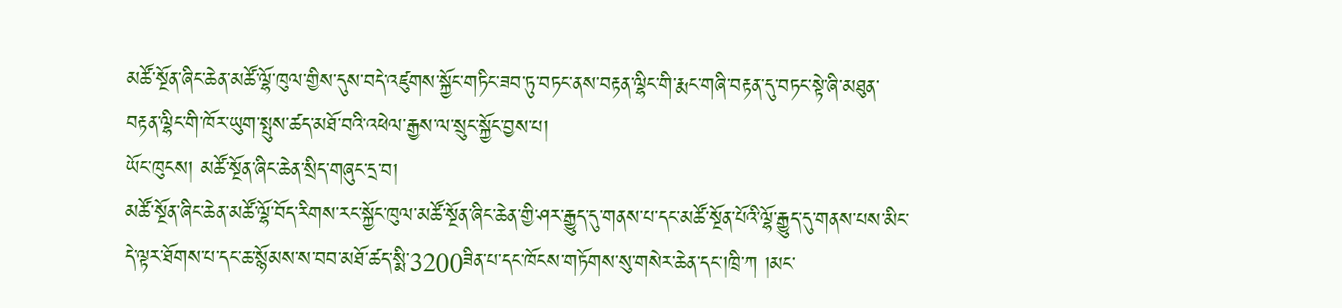མཚོ་སྔོན་ཞིང་ཆེན་མཚོ་ལྷོ་ཁུལ་གྱིས་དུས་བདེ་འཛུགས་སྐྱོང་གཏིང་ཟབ་ཏུ་བཏང་ནས་བརྟན་ལྷིང་གི་རྨང་གཞི་བརྟན་དུ་བཏང་སྟེ་ཞི་མཐུན་བརྟན་ལྷིང་གི་ཁོར་ཡུག་སྤུས་ཚད་མཐོ་བའི་འཕེལ་རྒྱས་ལ་སྲུང་སྐྱོང་བྱས་པ།
ཡོང་ཁུངས། མཚོ་སྔོན་ཞིང་ཆེན་སྲིད་གཞུང་དྲ་བ།
མཚོ་སྔོན་ཞིང་ཆེན་མཚོ་ལྷོ་བོད་རིགས་རང་སྐྱོང་ཁུལ་མཚོ་སྔོན་ཞིང་ཆེན་གྱི་ཤར་རྒྱུད་དུ་གནས་པ་དང་མཚོ་སྔོན་པོའི་ལྷོ་རྒྱུད་དུ་གནས་པས་མིང་དེ་ལྟར་ཐོགས་པ་དང་ཆ་སྙོམས་ས་བབ་མཐོ་ཚད་སྨི་3200ཟིན་པ་དང་ཁོངས་གཏོགས་སུ་གསེར་ཆེན་དང་།ཁྲི་ཀ །མང་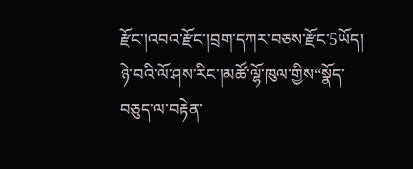རྫོང་།འབའ་རྫོང་།བྲག་དཀར་བཅས་རྫོང་5ཡོད།
ཉེ་བའི་ལོ་ཤས་རིང་།མཚོ་ལྷོ་ཁུལ་གྱིས“སྣོད་བཅུད་ལ་བརྟེན་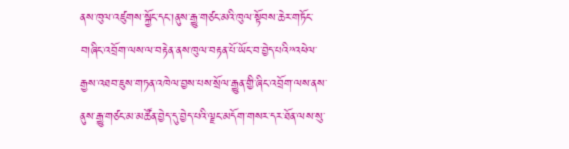ནས་ཁུལ་འཛུགས་སྐྱོང་དང་།ནུས་རྒྱུ་གཙང་མའི་ཁུལ་སྟོབས་ཆེར་གཏོང་བ།ཞིང་འབྲོག་ལས་ལ་བརྟེན་ནས་ཁུལ་བརྟན་པོ་ཡོང་བ་བྱེད་པའི”འཕེལ་རྒྱས་འཐབ་ཇུས་གཏན་འཁེལ་བྱས་པས་སྲོལ་རྒྱུན་གྱི་ཞིང་འབྲོག་ལས་ནས་ནུས་རྒྱུ་གཙང་མ་མཚོན་བྱེད་དུ་བྱེད་པའི་ལྗང་མདོག་གསར་དར་ཐོན་ལས་སུ་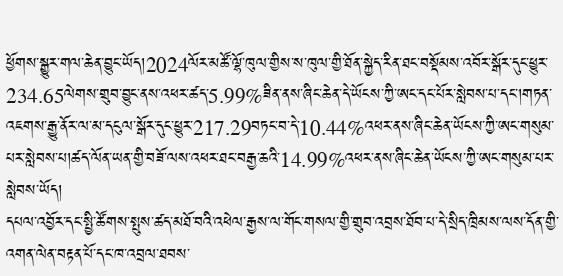ཕྱོགས་སྒྱུར་གལ་ཆེན་བྱུང་ཡོད།2024ལོར་མཚོ་ལྷོ་ཁུལ་གྱིས་ས་ཁུལ་གྱི་ཐོན་སྐྱེད་རིན་ཐང་བསྡོམས་འབོར་སྒོར་དུང་ཕྱུར་234.65ལེགས་གྲུབ་བྱུང་ནས་འཕར་ཚད་5.99%ཟིན་ནས་ཞིང་ཆེན་དེ་ཡོངས་ཀྱི་ཨང་དང་པོར་སླེབས་པ་དང་།གཏན་འཇགས་རྒྱུ་ནོར་ལ་མ་དངུལ་སྒོར་དུང་ཕྱུར་217.29བཏང་བ་དེ་10.44%འཕར་ནས་ཞིང་ཆེན་ཡོངས་ཀྱི་ཨང་གསུམ་པར་སླེབས་པ།ཚད་ལོན་ཡན་གྱི་བཟོ་ལས་འཕར་ཐང་བརྒྱ་ཆའི་14.99%འཕར་ནས་ཞིང་ཆེན་ཡོངས་ཀྱི་ཨང་གསུམ་པར་སླེབས་ཡོད།
དཔལ་འབྱོར་དང་སྤྱི་ཚོགས་སྤུས་ཚད་མཐོ་བའི་འཕེལ་རྒྱས་ལ་གོང་གསལ་གྱི་གྲུབ་འབྲས་ཐོབ་པ་དེ་སྲིད་ཁྲིམས་ལས་དོན་གྱི་འགན་ལེན་བརྟན་པོ་དང་ཁ་འབྲལ་ཐབས་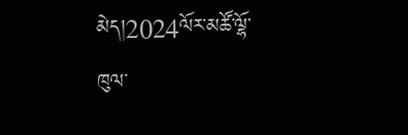མེད།2024ལོར་མཚོ་ལྷོ་ཁུལ་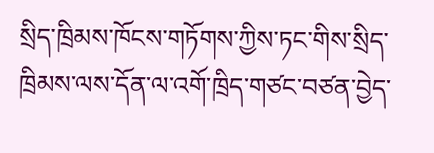སྲིད་ཁྲིམས་ཁོངས་གཏོགས་ཀྱིས་ཏང་གིས་སྲིད་ཁྲིམས་ལས་དོན་ལ་འགོ་ཁྲིད་གཙང་བཙན་བྱེད་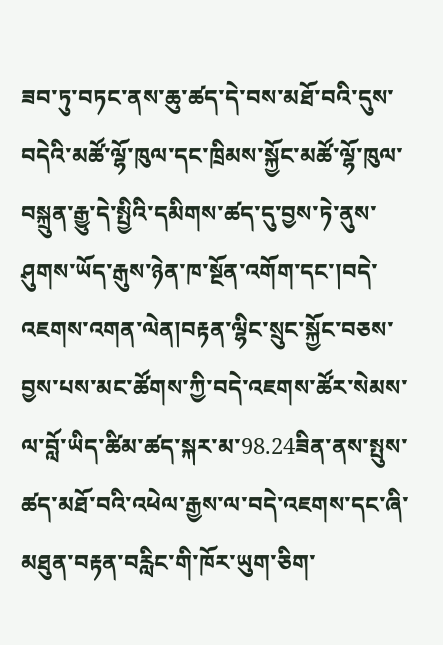ཟབ་ཏུ་བཏང་ནས་ཆུ་ཚད་དེ་བས་མཐོ་བའི་དུས་བདེའི་མཚོ་ལྷོ་ཁུལ་དང་ཁྲིམས་སྐྱོང་མཚོ་ལྷོ་ཁུལ་བསྐྲུན་རྒྱུ་དེ་སྤྱིའི་དམིགས་ཚད་དུ་བྱས་ཏེ་ནུས་ཤུགས་ཡོད་རྒུས་ཉེན་ཁ་སྔོན་འགོག་དང་།བདེ་འཇགས་འགན་ལེན།བརྟན་ལྷིང་སྲུང་སྐྱོང་བཅས་བྱས་པས་མང་ཚོགས་ཀྱི་བདེ་འཇགས་ཚོར་སེམས་ལ་བློ་ཡིད་ཚིམ་ཚད་སྐར་མ་98.24ཟིན་ནས་སྤུས་ཚད་མཐོ་བའི་འཕེལ་རྒྱས་ལ་བདེ་འཇགས་དང་ཞི་མཐུན་བརྟན་བརླིང་གི་ཁོར་ཡུག་ཅིག་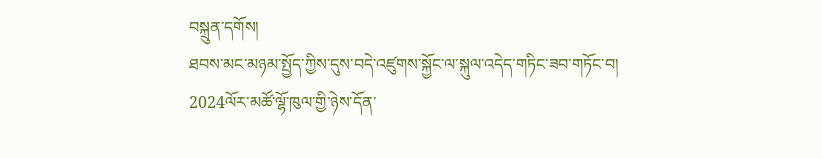བསྐྲུན་དགོས།
ཐབས་མང་མཉམ་སྤྱོད་ཀྱིས་དུས་བདེ་འཛུགས་སྐྱོང་ལ་སྐུལ་འདེད་གཏིང་ཟབ་གཏོང་བ།
2024ལོར་མཚོ་ལྷོ་ཁུལ་གྱི་ཉེས་དོན་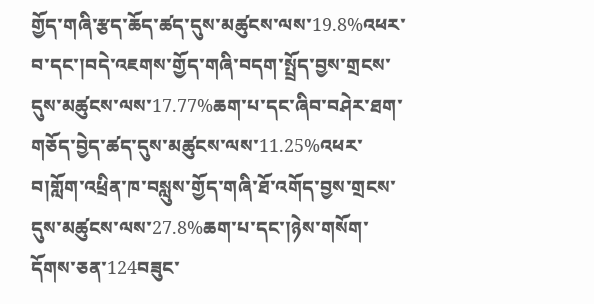གྱོད་གཞི་རྩད་ཆོད་ཚད་དུས་མཚུངས་ལས་19.8%འཕར་བ་དང་།བདེ་འཇགས་གྱོད་གཞི་བདག་སྤྲོད་བྱས་གྲངས་དུས་མཚུངས་ལས་17.77%ཆག་པ་དང་ཞིབ་བཤེར་ཐག་གཅོད་བྱེད་ཚད་དུས་མཚུངས་ལས་11.25%འཕར་བ།གློག་འཕྲིན་ཁ་བསླུས་གྱོད་གཞི་ཐོ་འགོད་བྱས་གྲངས་དུས་མཚུངས་ལས་27.8%ཆག་པ་དང་།ཉེས་གསོག་དོགས་ཅན་124བཟུང་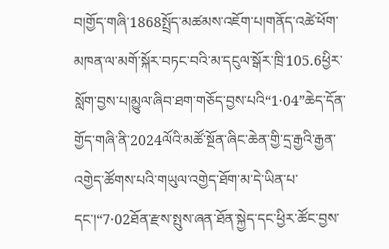བ།གྱོད་གཞི་1868སྤྲོད་མཚམས་འཇོག་པ།གནོད་འཚེ་ཕོག་མཁན་ལ་མགོ་སྐོར་བཏང་བའི་མ་དངུལ་སྒོར་ཁྲི་105.6ཕྱིར་སློག་བྱས་པ།མྱུལ་ཞིབ་ཐག་གཅོད་བྱས་པའི“1·04”ཆེད་དོན་གྱོད་གཞི་ནི་2024ལོའི་མཚོ་སྔོན་ཞིང་ཆེན་གྱི་དྲ་རྒྱའི་རྒྱན་འགྱེད་ཚོགས་པའི་གཡུལ་འགྱེད་ཐོག་མ་དེ་ཡིན་པ་དང་།“7·02ཐོན་རྫས་སྤུས་ཞན་ཐོན་སྐྱེད་དང་ཕྱིར་ཚོང་བྱས་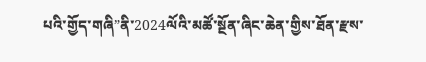པའི་གྱོད་གཞི”ནི་2024ལོའི་མཚོ་སྔོན་ཞིང་ཆེན་གྱིས་ཐོན་རྫས་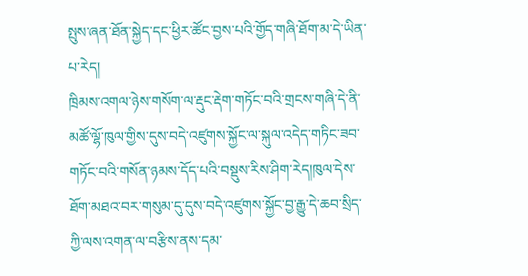སྤུས་ཞན་ཐོན་སྐྱེད་དང་ཕྱིར་ཚོང་བྱས་པའི་གྱོད་གཞི་ཐོག་མ་དེ་ཡིན་པ་རེད།
ཁྲིམས་འགལ་ཉེས་གསོག་ལ་རྡུང་རྡེག་གཏོང་བའི་གྲངས་གཞི་དེ་ནི་མཚོ་ལྷོ་ཁུལ་གྱིས་དུས་བདེ་འཛུགས་སྐྱོང་ལ་སྐུལ་འདེད་གཏིང་ཟབ་གཏོང་བའི་གསོན་ཉམས་དོད་པའི་བསྡུས་རིས་ཤིག་རེད།ཁུལ་དེས་ཐོག་མཐའ་བར་གསུམ་དུ་དུས་བདེ་འཛུགས་སྐྱོང་བྱ་རྒྱུ་དེ་ཆབ་སྲིད་ཀྱི་ལས་འགན་ལ་བརྩིས་ནས་དམ་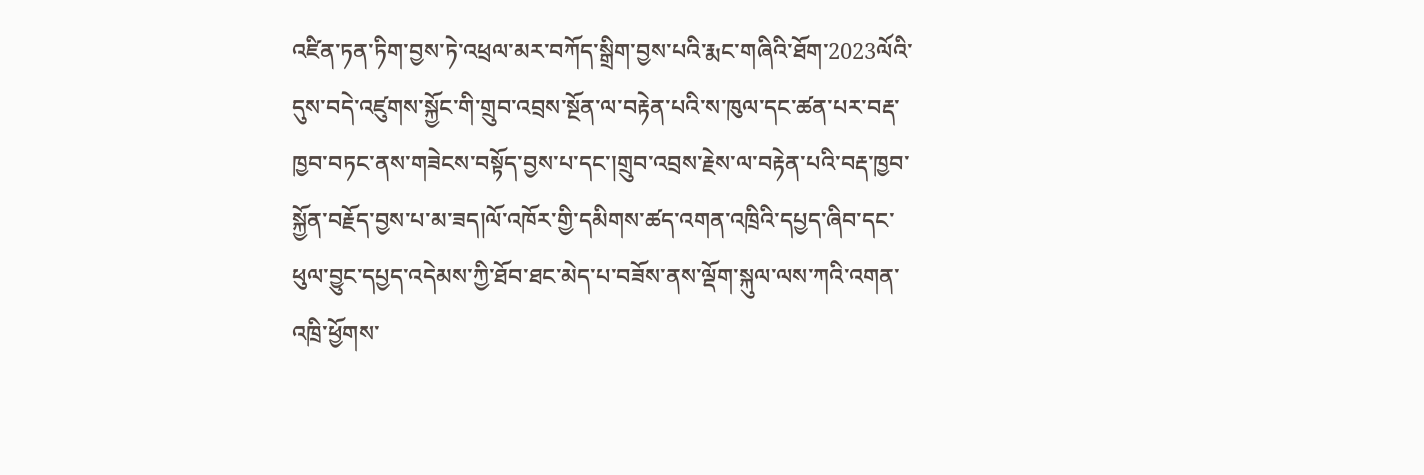འཛིན་ཏན་ཏིག་བྱས་ཏེ་འཕྲལ་མར་བཀོད་སྒྲིག་བྱས་པའི་རྨང་གཞིའི་ཐོག་2023ལོའི་དུས་བདེ་འཛུགས་སྐྱོང་གི་གྲུབ་འབྲས་སྔོན་ལ་བརྟེན་པའི་ས་ཁུལ་དང་ཚན་པར་བརྡ་ཁྱབ་བཏང་ནས་གཟེངས་བསྟོད་བྱས་པ་དང་།གྲུབ་འབྲས་རྗེས་ལ་བརྟེན་པའི་བརྡ་ཁྱབ་སྐྱོན་བརྗོད་བྱས་པ་མ་ཟད།ལོ་འཁོར་གྱི་དམིགས་ཚད་འགན་འཁྲིའི་དཔྱད་ཞིབ་དང་ཕུལ་བྱུང་དཔྱད་འདེམས་ཀྱི་ཐོབ་ཐང་མེད་པ་བཟོས་ནས་ལྡོག་སྐུལ་ལས་ཀའི་འགན་འཁྲི་ཕྱོགས་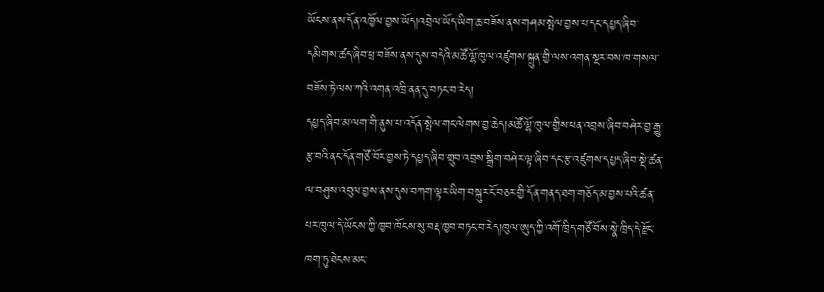ཡོངས་ནས་དོན་འཁྱོལ་བྱས་ཡོད།འབྲེལ་ཡོད་ཡིག་ཆ་བཟོས་ནས་གཤམ་སྤེལ་བྱས་པ་དང་དཔྱད་ཞིབ་དམིགས་ཚད་ཞིབ་ཕྲ་བཟོས་ནས་དུས་བདེའི་མཚོ་ལྷོ་ཁུལ་འཛུགས་སྐྲུན་གྱི་ལས་འགན་སྔར་བས་ཁ་གསལ་བཟོས་ཏེ་ལས་ཀའི་འགན་འཁྲི་ནན་དུ་བཏང་བ་རེད།
དཔྱད་ཞིབ་མ་ལག་གི་ནུས་པ་འདོན་སྤེལ་གང་ལེགས་བྱ་ཆེད།མཚོ་ལྷོ་ཁུལ་གྱིས་ཕན་འབྲས་ཞིབ་བཤེར་བྱ་རྒྱུ་རྩ་བའི་ནང་དོན་གཙོ་བོར་བྱས་ཏེ་དཔྱད་ཞིབ་གྲུབ་འབྲས་སྒྲིག་བཤེར་ལྟ་ཞིབ་དང་རྩ་འཛུགས་དཔྱད་ཞིབ་སྡེ་ཚན་ལ་བཤུས་འབུལ་བྱས་ནས་དུས་བཀག་ལྟར་ཡིག་བསྐུར་ངོ་བཅར་གྱི་དོན་གནད་ཐག་གཅོད་མ་བྱས་པའི་ཚན་པར་ཁུལ་དེ་ཡོངས་ཀྱི་ཁྱབ་ཁོངས་སུ་བརྡ་ཁྱབ་བཏང་བ་རེད།ཁུལ་ཨུད་ཀྱི་འགོ་ཁྲིད་གཙོ་བོས་སྣེ་ཁྲིད་དེ་རྫོང་ཁག་ཏུ་ཐེངས་མང་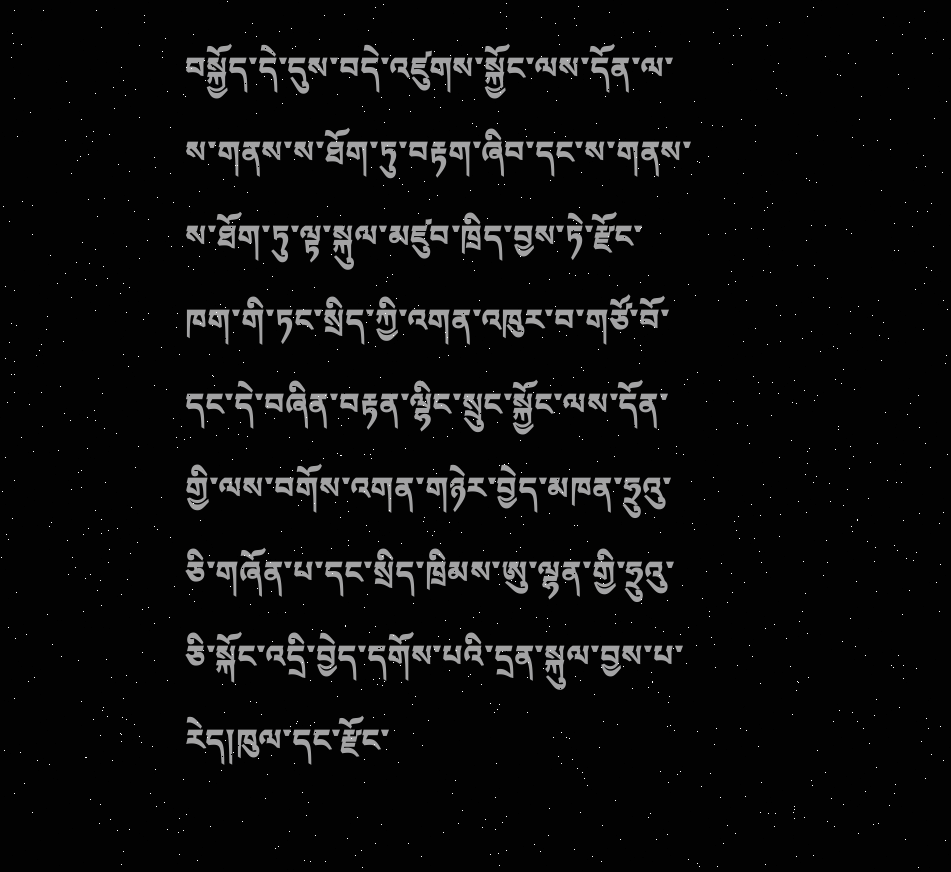བསྐྱོད་དེ་དུས་བདེ་འཛུགས་སྐྱོང་ལས་དོན་ལ་ས་གནས་ས་ཐོག་ཏུ་བརྟག་ཞིབ་དང་ས་གནས་ས་ཐོག་ཏུ་ལྟ་སྐུལ་མཛུབ་ཁྲིད་བྱས་ཏེ་རྫོང་ཁག་གི་ཏང་སྲིད་ཀྱི་འགན་འཁུར་བ་གཙོ་བོ་དང་དེ་བཞིན་བརྟན་ལྷིང་སྲུང་སྐྱོང་ལས་དོན་གྱི་ལས་བགོས་འགན་གཉེར་བྱེད་མཁན་ཧྲུའུ་ཅི་གཞོན་པ་དང་སྲིད་ཁྲིམས་ཨུ་ལྷན་གྱི་ཧྲུའུ་ཅི་སྐོང་འདྲི་བྱེད་དགོས་པའི་དྲན་སྐུལ་བྱས་པ་རེད།ཁུལ་དང་རྫོང་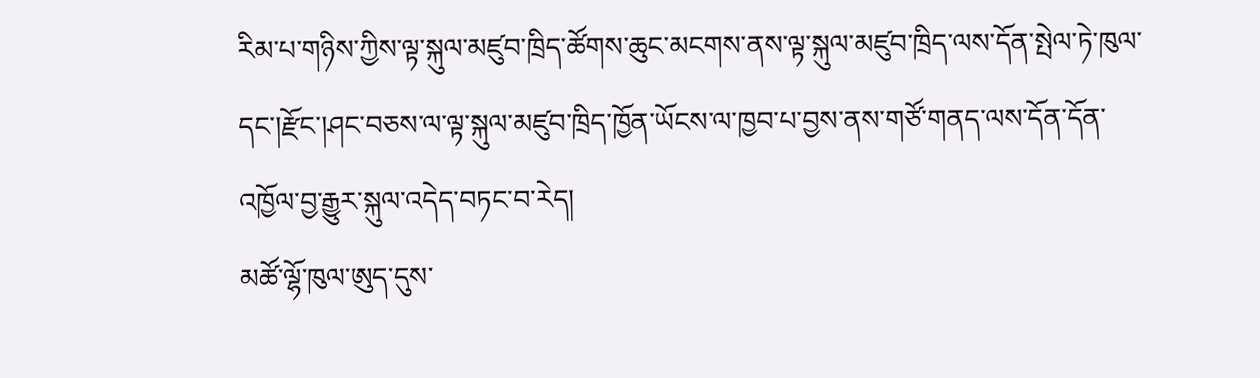རིམ་པ་གཉིས་ཀྱིས་ལྟ་སྐུལ་མཛུབ་ཁྲིད་ཚོགས་ཆུང་མངགས་ནས་ལྟ་སྐུལ་མཛུབ་ཁྲིད་ལས་དོན་སྤེལ་ཏེ་ཁུལ་དང་།རྫོང་།ཤང་བཅས་ལ་ལྟ་སྐུལ་མཛུབ་ཁྲིད་ཁྱོན་ཡོངས་ལ་ཁྱབ་པ་བྱས་ནས་གཙོ་གནད་ལས་དོན་དོན་འཁྱོལ་བྱ་རྒྱུར་སྐུལ་འདེད་བཏང་བ་རེད།
མཚོ་ལྷོ་ཁུལ་ཨུད་དུས་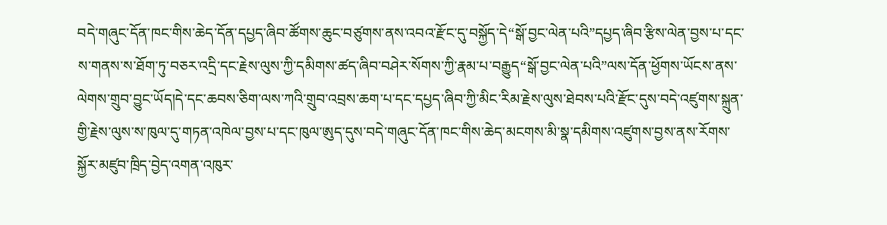བདེ་གཞུང་དོན་ཁང་གིས་ཆེད་དོན་དཔྱད་ཞིབ་ཚོགས་ཆུང་བཙུགས་ནས་འབའ་རྫོང་དུ་བསྐྱོད་དེ“སྒོ་བྱང་ལེན་པའི”དཔྱད་ཞིབ་རྩིས་ལེན་བྱས་པ་དང་ས་གནས་ས་ཐོག་ཏུ་བཅར་འདྲི་དང་རྗེས་ལུས་ཀྱི་དམིགས་ཚད་ཞིབ་བཤེར་སོགས་ཀྱི་རྣམ་པ་བརྒྱུད“སྒོ་བྱང་ལེན་པའི”ལས་དོན་ཕྱོགས་ཡོངས་ནས་ལེགས་གྲུབ་བྱུང་ཡོད།དེ་དང་ཆབས་ཅིག་ལས་ཀའི་གྲུབ་འབྲས་ཆག་པ་དང་དཔྱད་ཞིབ་ཀྱི་མིང་རིམ་རྗེས་ལུས་ཐེབས་པའི་རྫོང་དུས་བདེ་འཛུགས་སྐྲུན་གྱི་རྗེས་ལུས་ས་ཁུལ་དུ་གཏན་འཁེལ་བྱས་པ་དང་ཁུལ་ཨུད་དུས་བདེ་གཞུང་དོན་ཁང་གིས་ཆེད་མངགས་མི་སྣ་དམིགས་འཛུགས་བྱས་ནས་རོགས་སྐྱོར་མཛུབ་ཁྲིད་བྱེད་འགན་འཁུར་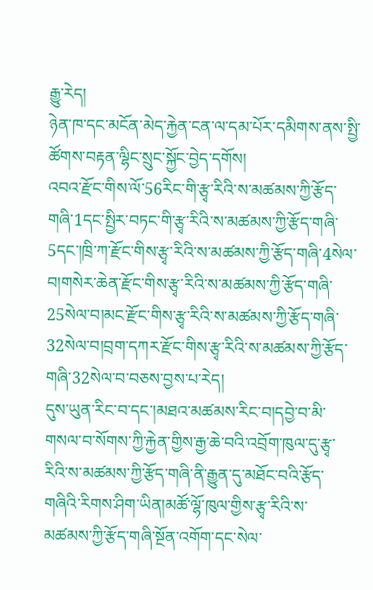རྒྱུ་རེད།
ཉེན་ཁ་དང་མངོན་མེད་རྐྱེན་ངན་ལ་དམ་པོར་དམིགས་ནས་སྤྱི་ཚོགས་བརྟན་ལྷིང་སྲུང་སྐྱོང་བྱེད་དགོས།
འབའ་རྫོང་གིས་ལོ་56རིང་གི་རྩྭ་རིའི་ས་མཚམས་ཀྱི་རྩོད་གཞི་1དང་སྤྱིར་བཏང་གི་རྩྭ་རིའི་ས་མཚམས་ཀྱི་རྩོད་གཞི་5དང་།ཁྲི་ཀ་རྫོང་གིས་རྩྭ་རིའི་ས་མཚམས་ཀྱི་རྩོད་གཞི་4སེལ་བ།གསེར་ཆེན་རྫོང་གིས་རྩྭ་རིའི་ས་མཚམས་ཀྱི་རྩོད་གཞི་25སེལ་བ།མང་རྫོང་གིས་རྩྭ་རིའི་ས་མཚམས་ཀྱི་རྩོད་གཞི་32སེལ་བ།བྲག་དཀར་རྫོང་གིས་རྩྭ་རིའི་ས་མཚམས་ཀྱི་རྩོད་གཞི་32སེལ་བ་བཅས་བྱས་པ་རེད།
དུས་ཡུན་རིང་བ་དང་།མཐའ་མཚམས་རིང་བ།དབྱེ་བ་མི་གསལ་བ་སོགས་ཀྱི་རྐྱེན་གྱིས་རྒྱ་ཆེ་བའི་འབྲོག་ཁུལ་དུ་རྩྭ་རིའི་ས་མཚམས་ཀྱི་རྩོད་གཞི་ནི་རྒྱུན་དུ་མཐོང་བའི་རྩོད་གཞིའི་རིགས་ཤིག་ཡིན།མཚོ་ལྷོ་ཁུལ་གྱིས་རྩྭ་རིའི་ས་མཚམས་ཀྱི་རྩོད་གཞི་སྔོན་འགོག་དང་སེལ་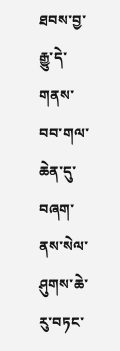ཐབས་བྱ་རྒྱུ་དེ་གནས་བབ་གལ་ཆེན་དུ་བཞག་ནས་སེལ་ཤུགས་ཆེ་རུ་བཏང་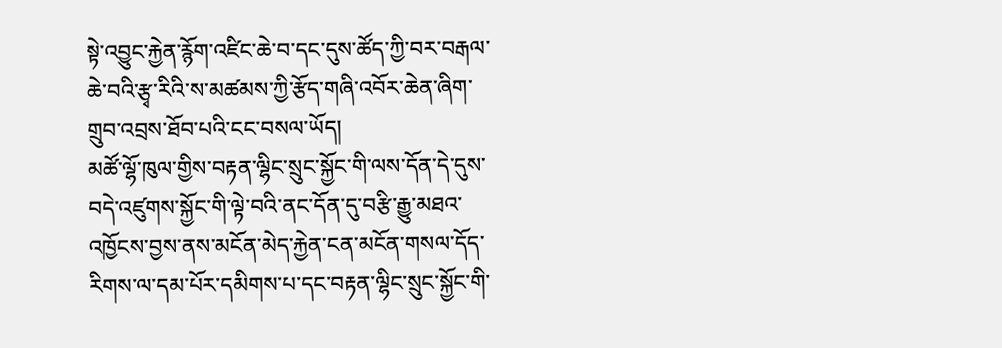སྟེ་འབྱུང་རྐྱེན་རྙོག་འཛིང་ཆེ་བ་དང་དུས་ཚོད་ཀྱི་བར་བརྒལ་ཆེ་བའི་རྩྭ་རིའི་ས་མཚམས་ཀྱི་རྩོད་གཞི་འབོར་ཆེན་ཞིག་གྲུབ་འབྲས་ཐོབ་པའི་ངང་བསལ་ཡོད།
མཚོ་ལྷོ་ཁུལ་གྱིས་བརྟན་ལྷིང་སྲུང་སྐྱོང་གི་ལས་དོན་དེ་དུས་བདེ་འཛུགས་སྐྱོང་གི་ལྟེ་བའི་ནང་དོན་དུ་བརྩི་རྒྱུ་མཐའ་འཁྱོངས་བྱས་ནས་མངོན་མེད་རྐྱེན་ངན་མངོན་གསལ་དོད་རིགས་ལ་དམ་པོར་དམིགས་པ་དང་བརྟན་ལྷིང་སྲུང་སྐྱོང་གི་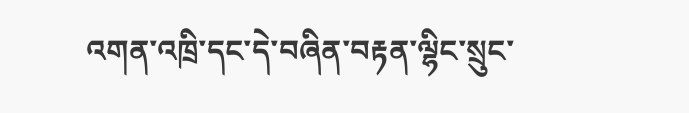འགན་འཁྲི་དང་དེ་བཞིན་བརྟན་ལྷིང་སྲུང་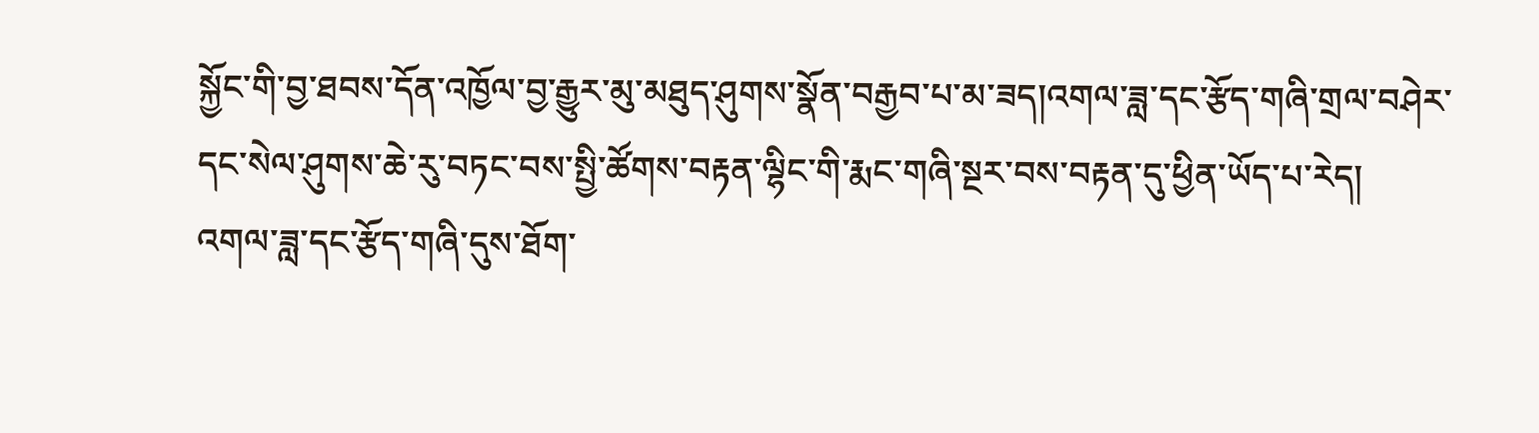སྐྱོང་གི་བྱ་ཐབས་དོན་འཁྱོལ་བྱ་རྒྱུར་མུ་མཐུད་ཤུགས་སྣོན་བརྒྱབ་པ་མ་ཟད།འགལ་ཟླ་དང་རྩོད་གཞི་གྲལ་བཤེར་དང་སེལ་ཤུགས་ཆེ་རུ་བཏང་བས་སྤྱི་ཚོགས་བརྟན་ལྷིང་གི་རྨང་གཞི་སྔར་བས་བརྟན་དུ་ཕྱིན་ཡོད་པ་རེད།
འགལ་ཟླ་དང་རྩོད་གཞི་དུས་ཐོག་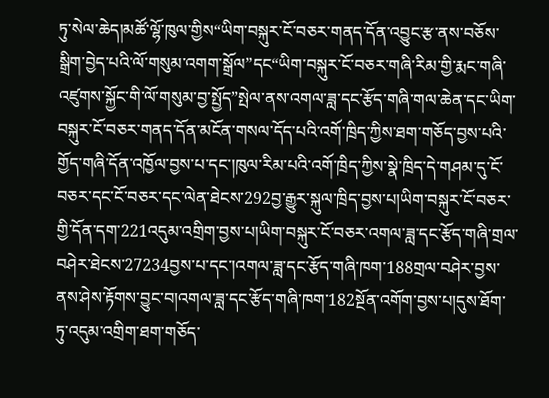ཏུ་སེལ་ཆེད།མཚོ་ལྷོ་ཁུལ་གྱིས“ཡིག་བསྐུར་ངོ་བཅར་གནད་དོན་འབྱུང་རྩ་ནས་བཅོས་སྒྲིག་བྱེད་པའི་ལོ་གསུམ་འགག་སྒྲོལ”དང“ཡིག་བསྐུར་ངོ་བཅར་གཞི་རིམ་གྱི་རྨང་གཞི་འཛུགས་སྐྱོང་གི་ལོ་གསུམ་བྱ་སྤྱོད”སྤེལ་ནས་འགལ་ཟླ་དང་རྩོད་གཞི་གལ་ཆེན་དང་ཡིག་བསྐུར་ངོ་བཅར་གནད་དོན་མངོན་གསལ་དོད་པའི་འགོ་ཁྲིད་ཀྱིས་ཐག་གཅོད་བྱས་པའི་གྱོད་གཞི་དོན་འཁྱོལ་བྱས་པ་དང་།ཁུལ་རིམ་པའི་འགོ་ཁྲིད་ཀྱིས་སྣེ་ཁྲིད་དེ་གཤམ་དུ་ངོ་བཅར་དང་ངོ་བཅར་དང་ལེན་ཐེངས་292བྱ་རྒྱུར་སྐུལ་ཁྲིད་བྱས་པ།ཡིག་བསྐུར་ངོ་བཅར་གྱི་དོན་དག་221འདུམ་འགྲིག་བྱས་པ།ཡིག་བསྐུར་ངོ་བཅར་འགལ་ཟླ་དང་རྩོད་གཞི་གྲལ་བཤེར་ཐེངས་27234བྱས་པ་དང་།འགལ་ཟླ་དང་རྩོད་གཞི་ཁག་188གྲལ་བཤེར་བྱས་ནས་ཤེས་རྟོགས་བྱུང་བ།འགལ་ཟླ་དང་རྩོད་གཞི་ཁག་182སྔོན་འགོག་བྱས་པ།དུས་ཐོག་ཏུ་འདུམ་འགྲིག་ཐག་གཅོད་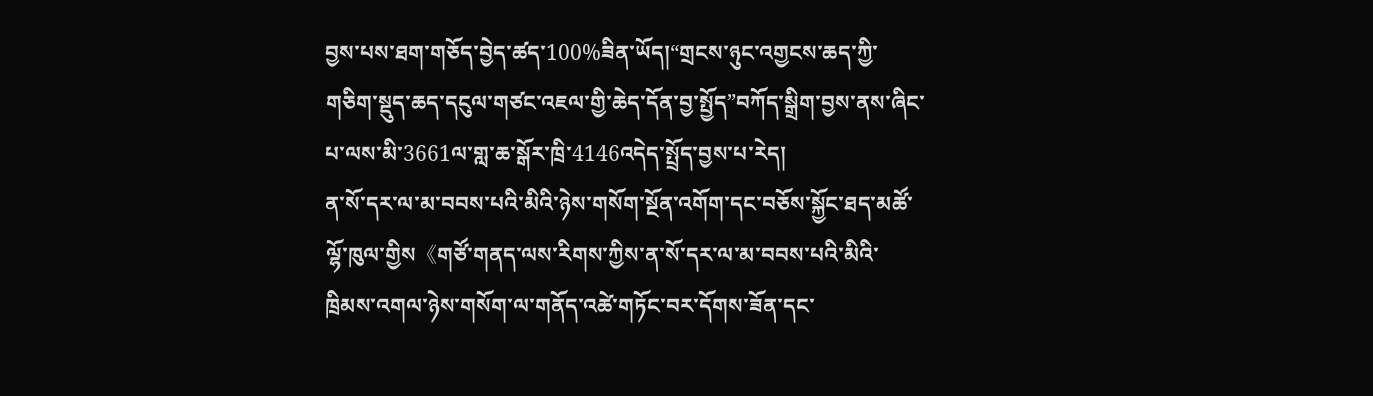བྱས་པས་ཐག་གཅོད་བྱེད་ཚད་100%ཟིན་ཡོད།“གྲངས་ཉུང་འགྱངས་ཆད་ཀྱི་གཅིག་སྡུད་ཆད་དངུལ་གཙང་འཇལ་གྱི་ཆེད་དོན་བྱ་སྤྱོད”བཀོད་སྒྲིག་བྱས་ནས་ཞིང་པ་ལས་མི་3661ལ་གླ་ཆ་སྒོར་ཁྲི་4146འདེད་སྤྲོད་བྱས་པ་རེད།
ན་སོ་དར་ལ་མ་བབས་པའི་མིའི་ཉེས་གསོག་སྔོན་འགོག་དང་བཅོས་སྐྱོང་ཐད་མཚོ་ལྷོ་ཁུལ་གྱིས《གཙོ་གནད་ལས་རིགས་ཀྱིས་ན་སོ་དར་ལ་མ་བབས་པའི་མིའི་ཁྲིམས་འགལ་ཉེས་གསོག་ལ་གནོད་འཚེ་གཏོང་བར་དོགས་ཟོན་དང་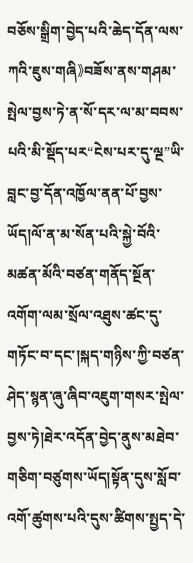བཅོས་སྒྲིག་བྱེད་པའི་ཆེད་དོན་ལས་ཀའི་ཇུས་གཞི》བཟོས་ནས་གཤམ་སྤེལ་བྱས་ཏེ་ན་སོ་དར་ལ་མ་བབས་པའི་མི་སྡོད་པར“ངེས་པར་དུ་ལྔ”ཡི་བླང་བྱ་དོན་འཁྱོལ་ནན་པོ་བྱས་ཡོད།ལོ་ན་མ་སོན་པའི་སྐྱེ་བོའི་མཚན་མོའི་བཙན་གནོད་སྔོན་འགོག་ལམ་སྲོལ་འཐུས་ཚང་དུ་གཏོང་བ་དང་།སྐད་གཉིས་ཀྱི་བཙན་ཤེད་སྙན་ཞུ་ཞིབ་འཇུག་གསར་སྤེལ་བྱས་ཏེ།ཐེར་འདོན་བྱེད་ནུས་མཐེབ་གཅིག་བཙུགས་ཡོད།སྟོན་དུས་སློབ་འགོ་ཚུགས་པའི་དུས་ཚིགས་སྤྱད་དེ་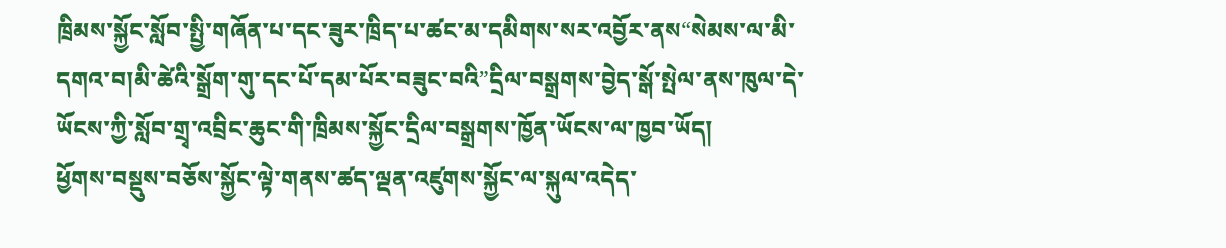ཁྲིམས་སྐྱོང་སློབ་སྤྱི་གཞོན་པ་དང་ཟུར་ཁྲིད་པ་ཚང་མ་དམིགས་སར་འབྱོར་ནས“སེམས་ལ་མི་དགའ་བ།མི་ཚེའི་སྒྲོག་གུ་དང་པོ་དམ་པོར་བཟུང་བའི”དྲིལ་བསྒྲགས་བྱེད་སྒོ་སྤེལ་ནས་ཁུལ་དེ་ཡོངས་ཀྱི་སློབ་གྲྭ་འབྲིང་ཆུང་གི་ཁྲིམས་སྐྱོང་དྲིལ་བསྒྲགས་ཁྱོན་ཡོངས་ལ་ཁྱབ་ཡོད།
ཕྱོགས་བསྡུས་བཅོས་སྐྱོང་ལྟེ་གནས་ཚད་ལྡན་འཛུགས་སྐྱོང་ལ་སྐུལ་འདེད་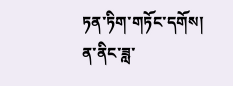ཏན་ཏིག་གཏོང་དགོས།
ན་ནིང་ཟླ་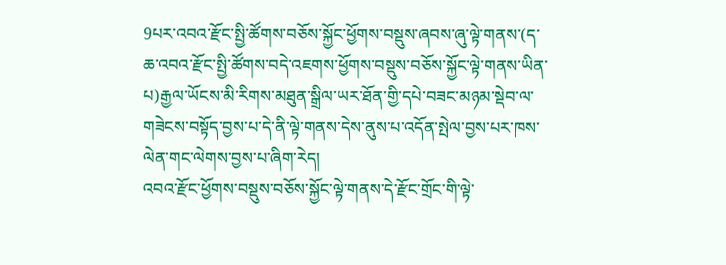9པར་འབའ་རྫོང་སྤྱི་ཚོགས་བཅོས་སྐྱོང་ཕྱོགས་བསྡུས་ཞབས་ཞུ་ལྟེ་གནས་(ད་ཆ་འབའ་རྫོང་སྤྱི་ཚོགས་བདེ་འཇགས་ཕྱོགས་བསྡུས་བཅོས་སྐྱོང་ལྟེ་གནས་ཡིན་པ)རྒྱལ་ཡོངས་མི་རིགས་མཐུན་སྒྲིལ་ཡར་ཐོན་གྱི་དཔེ་བཟང་མཉམ་སྡེབ་ལ་གཟེངས་བསྟོད་བྱས་པ་དེ་ནི་ལྟེ་གནས་དེས་ནུས་པ་འདོན་སྤེལ་བྱས་པར་ཁས་ལེན་གང་ལེགས་བྱས་པ་ཞིག་རེད།
འབའ་རྫོང་ཕྱོགས་བསྡུས་བཅོས་སྐྱོང་ལྟེ་གནས་དེ་རྫོང་གྲོང་གི་ལྟེ་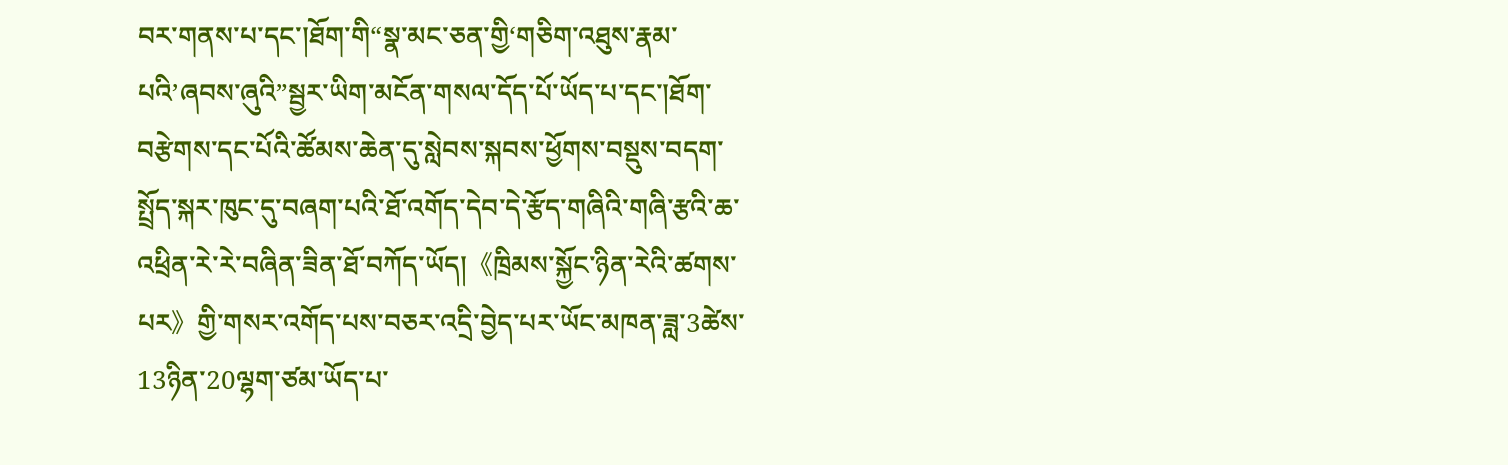བར་གནས་པ་དང་།ཐོག་གི“སྣ་མང་ཅན་གྱི‘གཅིག་འཐུས་རྣམ་པའི’ཞབས་ཞུའི”སྦྱར་ཡིག་མངོན་གསལ་དོད་པོ་ཡོད་པ་དང་།ཐོག་བརྩེགས་དང་པོའི་ཚོམས་ཆེན་དུ་སླེབས་སྐབས་ཕྱོགས་བསྡུས་བདག་སྤྲོད་སྐར་ཁུང་དུ་བཞག་པའི་ཐོ་འགོད་དེབ་དེ་རྩོད་གཞིའི་གཞི་རྩའི་ཆ་འཕྲིན་རེ་རེ་བཞིན་ཟིན་ཐོ་བཀོད་ཡོད།《ཁྲིམས་སྐྱོང་ཉིན་རེའི་ཚགས་པར》གྱི་གསར་འགོད་པས་བཅར་འདྲི་བྱེད་པར་ཡོང་མཁན་ཟླ་3ཚེས་13ཉིན་20ལྷག་ཙམ་ཡོད་པ་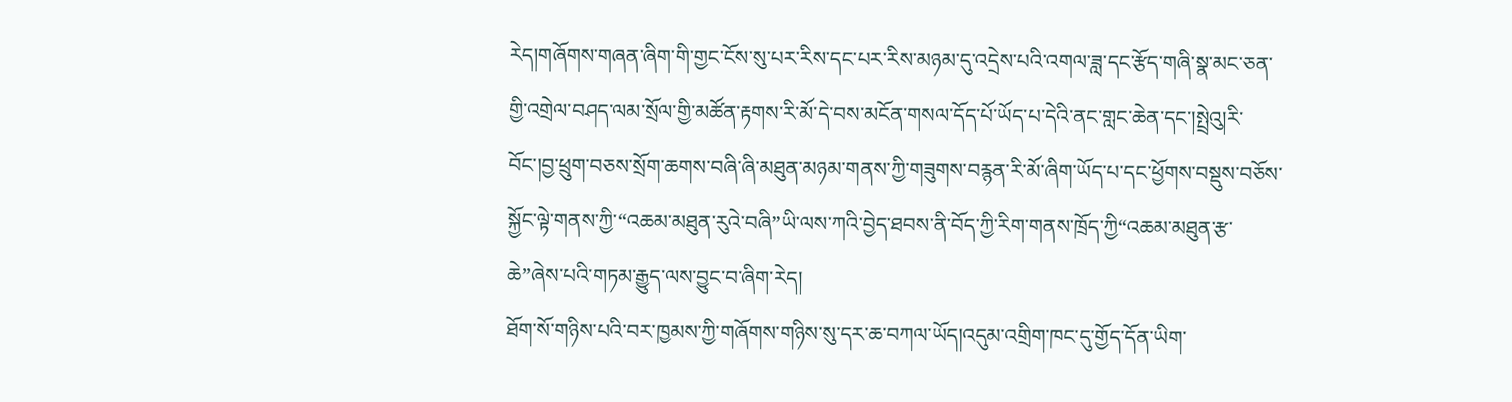རེད།གཞོགས་གཞན་ཞིག་གི་གྱང་ངོས་སུ་པར་རིས་དང་པར་རིས་མཉམ་དུ་འདྲེས་པའི་འགལ་ཟླ་དང་རྩོད་གཞི་སྣ་མང་ཅན་གྱི་འགྲེལ་བཤད་ལམ་སྲོལ་གྱི་མཚོན་རྟགས་རི་མོ་དེ་བས་མངོན་གསལ་དོད་པོ་ཡོད་པ་དེའི་ནང་གླང་ཆེན་དང་།སྤྲེའུ།རི་བོང་།བྱ་ཕྲུག་བཅས་སྲོག་ཆགས་བཞི་ཞི་མཐུན་མཉམ་གནས་ཀྱི་གཟུགས་བརྙན་རི་མོ་ཞིག་ཡོད་པ་དང་ཕྱོགས་བསྡུས་བཅོས་སྐྱོང་ལྟེ་གནས་ཀྱི་“འཆམ་མཐུན་རུའེ་བཞི”ཡི་ལས་ཀའི་བྱེད་ཐབས་ནི་བོད་ཀྱི་རིག་གནས་ཁྲོད་ཀྱི“འཆམ་མཐུན་རྩ་ཆེ”ཞེས་པའི་གཏམ་རྒྱུད་ལས་བྱུང་བ་ཞིག་རེད།
ཐོག་སོ་གཉིས་པའི་བར་ཁྱམས་ཀྱི་གཞོགས་གཉིས་སུ་དར་ཆ་བཀལ་ཡོད།འདུམ་འགྲིག་ཁང་དུ་གྱོད་དོན་ཡིག་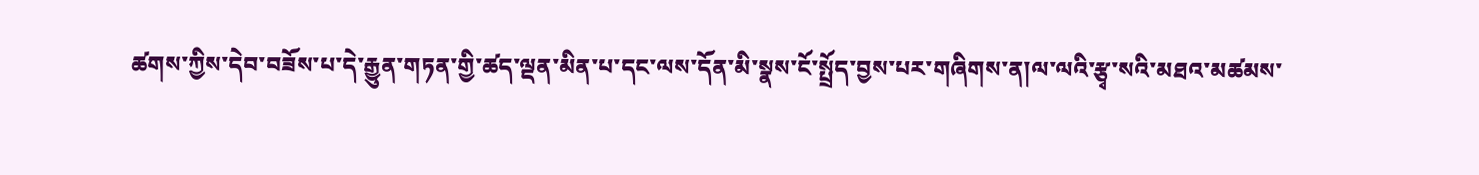ཚགས་ཀྱིས་དེབ་བཟོས་པ་དེ་རྒྱུན་གཏན་གྱི་ཚད་ལྡན་མིན་པ་དང་ལས་དོན་མི་སྣས་ངོ་སྤྲོད་བྱས་པར་གཞིགས་ན།ལ་ལའི་རྩྭ་སའི་མཐའ་མཚམས་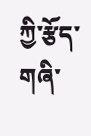ཀྱི་རྩོད་གཞི་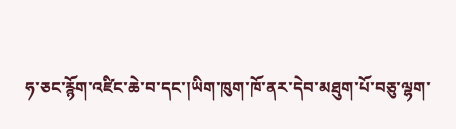ཧ་ཅང་རྙོག་འཛིང་ཆེ་བ་དང་།ཡིག་ཁུག་ཁོ་ནར་དེབ་མཐུག་པོ་བཅུ་ལྷག་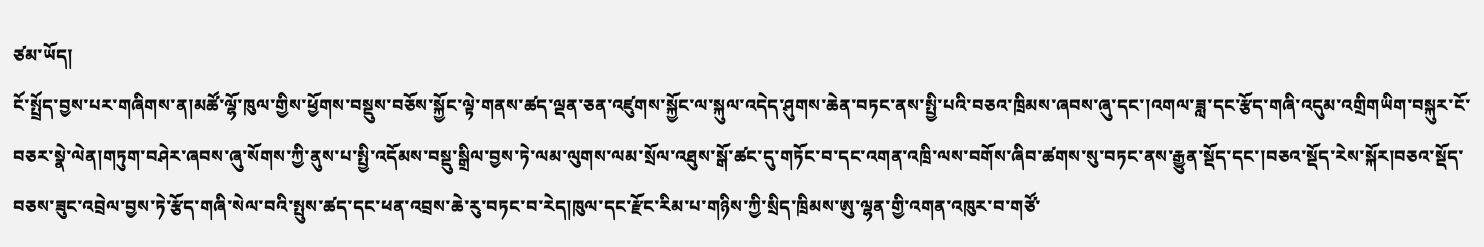ཙམ་ཡོད།
ངོ་སྤྲོད་བྱས་པར་གཞིགས་ན།མཚོ་ལྷོ་ཁུལ་གྱིས་ཕྱོགས་བསྡུས་བཅོས་སྐྱོང་ལྟེ་གནས་ཚད་ལྡན་ཅན་འཛུགས་སྐྱོང་ལ་སྐུལ་འདེད་ཤུགས་ཆེན་བཏང་ནས་སྤྱི་པའི་བཅའ་ཁྲིམས་ཞབས་ཞུ་དང་།འགལ་ཟླ་དང་རྩོད་གཞི་འདུམ་འགྲིགཡིག་བསྐུར་ངོ་བཅར་སྣེ་ལེན།གཏུག་བཤེར་ཞབས་ཞུ་སོགས་ཀྱི་ནུས་པ་སྤྱི་འདོམས་བསྡུ་སྒྲིལ་བྱས་ཏེ་ལམ་ལུགས་ལམ་སྲོལ་འཐུས་སྒོ་ཚང་དུ་གཏོང་བ་དང་འགན་འཁྲི་ལས་བགོས་ཞིབ་ཚགས་སུ་བཏང་ནས་རྒྱུན་སྡོད་དང་།བཅའ་སྡོད་རེས་སྐོར།བཅའ་སྡོད་བཅས་ཟུང་འབྲེལ་བྱས་ཏེ་རྩོད་གཞི་སེལ་བའི་སྤུས་ཚད་དང་ཕན་འབྲས་ཆེ་རུ་བཏང་བ་རེད།ཁུལ་དང་རྫོང་རིམ་པ་གཉིས་ཀྱི་སྲིད་ཁྲིམས་ཨུ་ལྷན་གྱི་འགན་འཁུར་བ་གཙོ་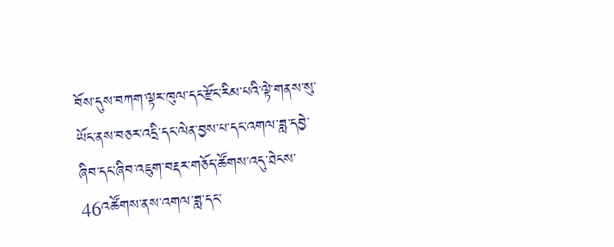བོས་དུས་བཀག་ལྟར་ཁུལ་དང་རྫོང་རིམ་པའི་ལྟེ་གནས་སུ་ཡོང་ནས་བཅར་འདྲི་དང་ལེན་བྱས་པ་དང་འགལ་ཟླ་དབྱེ་ཞིབ་དང་ཞིབ་འཇུག་བརྡར་གཅོད་ཚོགས་འདུ་ཐེངས་46འཚོགས་ནས་འགལ་ཟླ་དང་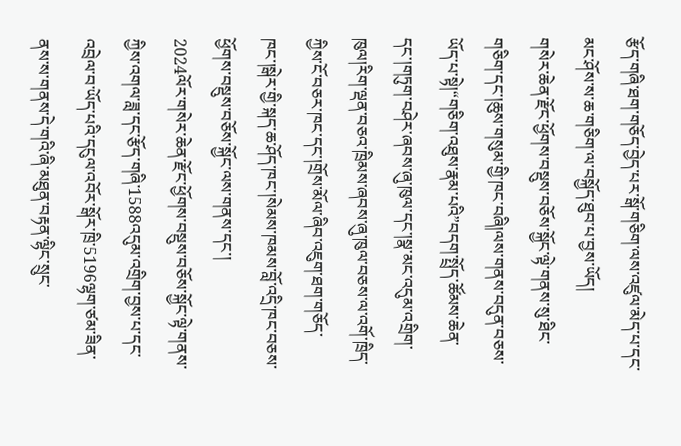རྩོད་གཞི་ཐག་གཅོད་བྱེད་པར་སྒོ་གཅིག་ལས་འཛུལ་མེད་པ་དང་མང་ཤོས་ས་ཆ་གཅིག་ལ་བསྐྱོད་ཐུབ་པ་བྱས་ཡོད།
གསེར་ཆེན་རྫོང་ཕྱོགས་བསྡུས་བཅོས་སྐྱོང་ལྟེ་གནས་སུ་ཐིང་གཅིག་དང་།ཆུས་གསུམ་གྱི་ཁང་བཞི།ལས་གནས་བདུན་བཅས་ཡོད་པ་སྟེ།“གཅིག་འཐུས་རྣམ་པའི”བདག་སྤྲོད་ཚོམས་ཆེན་དང་།གཏུག་བཤེར་ཞབས་ཞུ་ཁུལ་དང་།སྣ་མང་འདུམ་འགྲིག་ཁུལ།རིག་ལྡན་བཅའ་ཁྲིམས་ཞབས་ཞུ་ཁུལ་བཅས་ལ་འགོ་ཁྲིད་ཀྱིས་ངོ་བཅར་ཁང་དང་།གྲོས་མོལ་ཞིབ་འཇུག་ཐག་གཅོད་ཁང་།སྒེར་གྱི་སྐད་ཆ་ཤོད་ཁང་།སེམས་ཁམས་བློ་འདྲི་ཁང་བཅས་ཕྱོགས་བསྡུས་བཅོས་སྐྱོང་ལས་གནས་དང་།
2024ལོར་གསེར་ཆེན་རྫོང་ཕྱོགས་བསྡུས་བཅོས་སྐྱོང་ལྟེ་གནས་ཀྱིས་འགལ་ཟླ་དང་རྩོད་གཞི་1588འདུམ་འགྲིག་བྱས་པ་དང་འབྲེལ་བ་ཡོད་པའི་དངུལ་འབོར་སྒོར་ཁྲི་5196ལྷག་ཙམ་ཟིན་ནས་ས་གནས་དེ་གའི་ཞི་མཐུན་བརྟན་ལྷིང་སྲུང་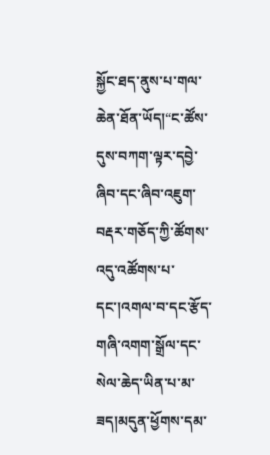སྐྱོང་ཐད་ནུས་པ་གལ་ཆེན་ཐོན་ཡོད།“ང་ཚོས་དུས་བཀག་ལྟར་དབྱེ་ཞིབ་དང་ཞིབ་འཇུག་བརྡར་གཅོད་ཀྱི་ཚོགས་འདུ་འཚོགས་པ་དང་།འགལ་བ་དང་རྩོད་གཞི་འགག་སྒྲོལ་དང་སེལ་ཆེད་ཡིན་པ་མ་ཟད།མདུན་ཕྱོགས་དམ་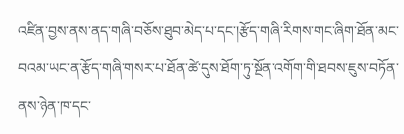འཛིན་བྱས་ནས་ནད་གཞི་བཅོས་ཐུབ་མེད་པ་དང་།རྩོད་གཞི་རིགས་གང་ཞིག་ཐོན་མང་བའམ་ཡང་ན་རྩོད་གཞི་གསར་པ་ཐོན་ཚེ་དུས་ཐོག་ཏུ་སྔོན་འགོག་གི་ཐབས་ཇུས་བཏོན་ནས་ཉེན་ཁ་དང་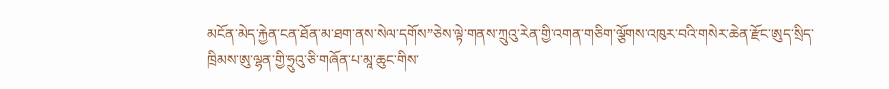མངོན་མེད་རྐྱེན་ངན་ཐོན་མ་ཐག་ནས་སེལ་དགོས”ཅེས་ལྟེ་གནས་ཀྲུའུ་རེན་གྱི་འགན་གཅིག་ལྕོགས་འཁུར་བའི་གསེར་ཆེན་རྫོང་ཨུད་སྲིད་ཁྲིམས་ཨུ་ལྷན་གྱི་ཧྲུའུ་ཅི་གཞོན་པ་མཱ་ཆུང་གིས་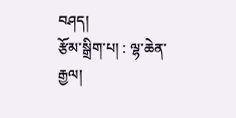བཤད།
རྩོམ་སྒྲིག་པ། : ལྷ་ཆེན་རྒྱལ།